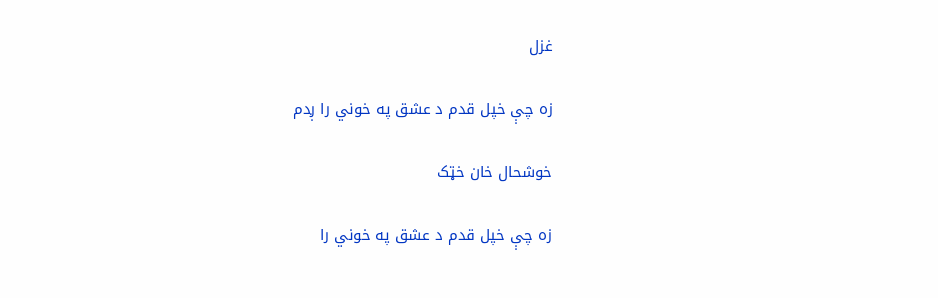غزل

زه چې خپل قدم د عشق په خوني را ږدم

خوشحال خان خټک

زه چې خپل قدم د عشق په خوني را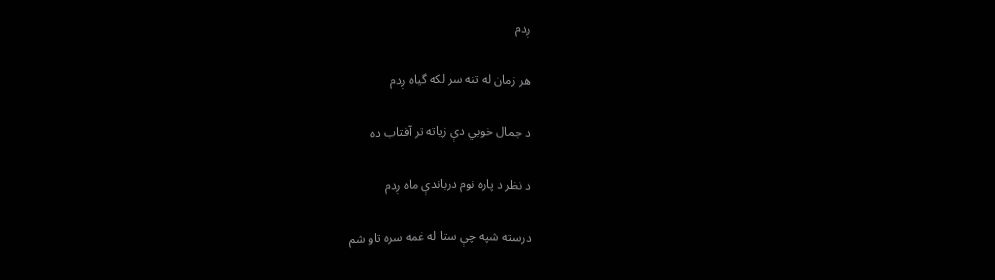ږدم

هر زمان له تنه سر لکه گياه ږدم

د جمال خوبي دې زياته تر آفتاب ده

د نظر د پاره نوم درباندې ماه ږدم

درسته شپه چې ستا له غمه سره تاو شم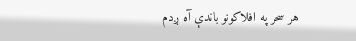هر سحر په افلاکونو باندې آه ږدم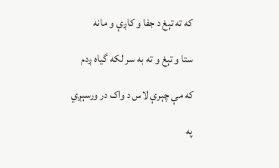که ته تېغ د جفا و کاږې و مانه

ستا و تېغ و ته به سر لکه گياه ږدم

که مې چېرې لاس د واک در ورسېږي

په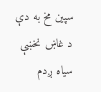سپين مخ به دې د غاښ نخښې سياه ږدم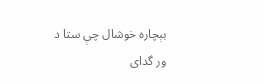بېچاره خوشال چې ستا د ور گدای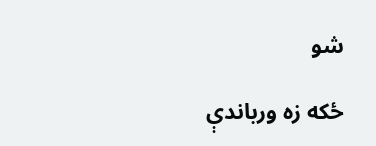شو

ځکه زه ورباندې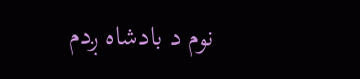نوم د بادشاه ږدم